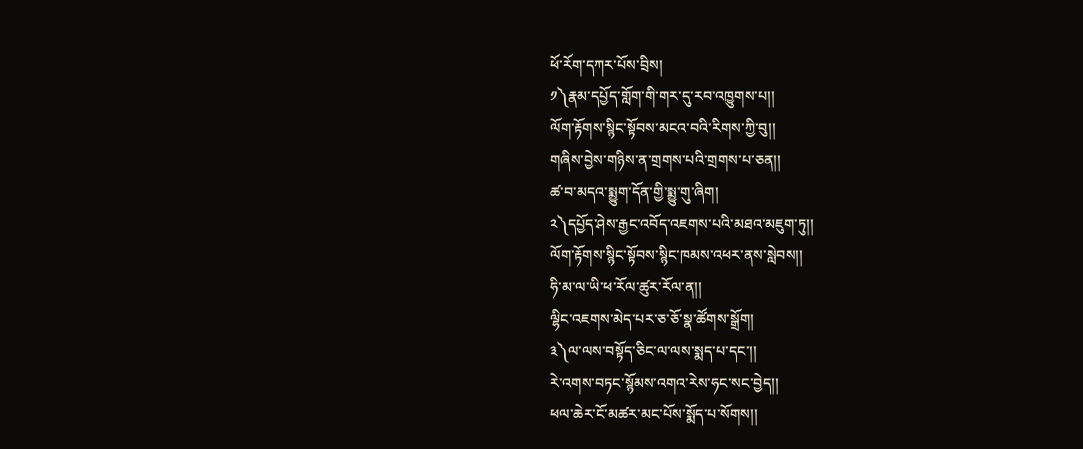ཕོ་རོག་དཀར་པོས་བྲིས།
༡༽རྣམ་དཔྱོད་གློག་གི་གར་དུ་རབ་འཁྱུགས་པ།།
ལོག་རྟོགས་སྙིང་སྟོབས་མངའ་བའི་རིགས་ཀྱི་བུ།།
གཞིས་བྱེས་གཉིས་ན་གྲགས་པའི་གྲགས་པ་ཅན།།
ཚ་བ་མདའ་སྨྱུག་དོན་གྱི་སྨྱུ་གུ་ཞིག།
༢༽དཔྱོད་ཤེས་རྒྱང་འབོད་འཇགས་པའི་མཐའ་མཇུག་ཏུ།།
ལོག་རྟོགས་སྙིང་སྟོབས་སྙིང་ཁམས་འཕར་ནས་སླེབས།།
ཧི་མ་ལ་ཡི་ཕ་རོལ་ཚུར་རོལ་ན།།
ལྷིང་འཇགས་མེད་པར་ཅ་ཅོ་སྣ་ཚོགས་སྒྲོག།
༣༽ལ་ལས་བསྟོད་ཅིང་ལ་ལས་སྨད་པ་དང་།།
རེ་འགས་བཏང་སྙོམས་འགའ་རེས་ཧང་སང་བྱེད།།
ཕལ་ཆེར་ངོ་མཚར་མང་པོས་སྨོད་པ་སོགས།།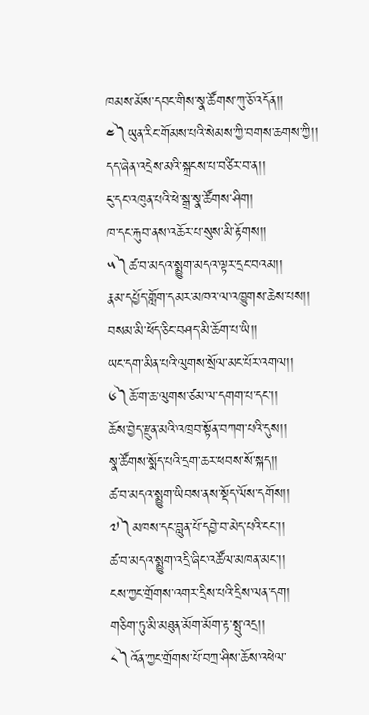ཁམས་མོས་དབང་གིས་སྣ་ཚོགས་ཀུ་ཅོ་འདོན།།
༤༽ཡུན་རིང་གོམས་པའི་སེམས་ཀྱི་བགས་ཆགས་ཀྱི།།
དད་ཞེན་འདྲེས་མའི་སྐྲངས་པ་བཙིར་བ་ན།།
ངུ་དང་འཁུན་པའི་ཕེ་སྒྲ་སྣ་ཚོགས་ཤིག།
ཁ་དང་རྐུབ་ནས་འཆོར་པ་སུས་མི་རྟོགས།།
༥༽ཚ་བ་མདའ་སྨྱུག་མདའ་ལྟར་དྲང་བའམ།།
རྣམ་དཔྱོད་གློག་དམར་མཁའ་ལ་འཁྱུགས་ཆེས་པས།།
བསམ་མི་ཕོད་ཅིང་བཤད་མི་ཆོག་པ་ཡི།།
ཡང་དག་མིན་པའི་ལུགས་སྲོལ་མང་པོར་འགལ།།
༦༽ཆོ་ག་ཆ་ལུགས་ཙམ་ལ་དགག་པ་དང་།།
ཆོས་བྱེད་རྫུན་མའི་འཁྲབ་སྟོན་བཀག་པའི་དུས།།
སྣ་ཚོགས་སྨོད་པའི་དྲག་ཆར་ཕབས་སོ་སྐད།།
ཚ་བ་མདའ་སྨྱུག་ཡིབས་ནས་སྡོད་ལོས་དགོས།།
༧༽མཁས་དང་བླུན་པོ་དབྱེ་བ་མེད་པའི་ངང་།།
ཚ་བ་མདའ་སྨྱུག་འདྲི་ཞིང་འཚོལ་མཁན་མང་།།
ངས་ཀྱང་གྲོགས་འགར་དྲིས་པའི་དྲིས་ལན་དག།
གཅིག་ཏུ་མི་མཐུན་མོག་མོག་རྟ་སྤུ་འདྲ།།
༨༽འོན་ཀྱང་གྲོགས་པོ་བཀྲ་ཤིས་ཆོས་འཕེལ་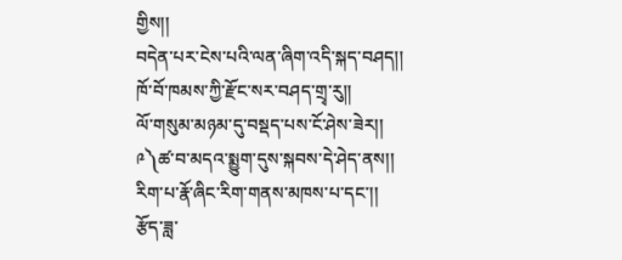གྱིས།།
བདེན་པར་ངེས་པའི་ལན་ཞིག་འདི་སྐད་བཤད།།
ཁོ་བོ་ཁམས་ཀྱི་རྫོང་སར་བཤད་གྲྭ་རུ།།
ལོ་གསུམ་མཉམ་དུ་བསྡད་པས་ངོ་ཤེས་ཟེར།།
༩༽ཚ་བ་མདའ་སྨྱུག་དུས་སྐབས་དེ་ཤེད་ནས།།
རིག་པ་རྣོ་ཞིང་རིག་གནས་མཁས་པ་དང་།།
རྩོད་ཟླ་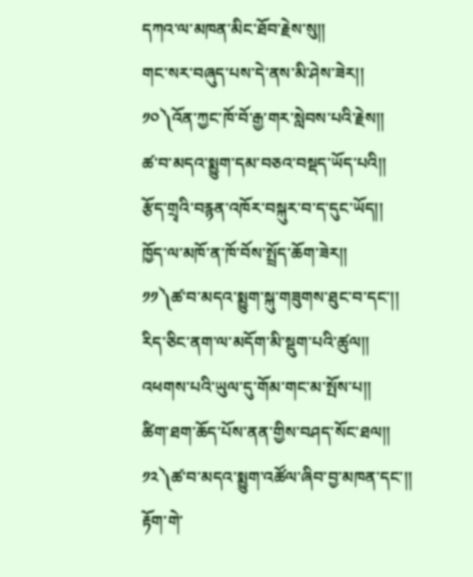དཀའ་ལ་མཁན་མིང་ཐོབ་རྗེས་སུ།།
གང་སར་བཞུད་པས་དེ་ནས་མི་ཤེས་ཟེར།།
༡༠༽འོན་ཀྱང་ཁོ་བོ་རྒྱ་གར་སླེབས་པའི་རྗེས།།
ཚ་བ་མདའ་སྨྱུག་དམ་བཅའ་བསྡད་ཡོད་པའི།།
རྩོད་གྲྭའི་བརྙན་འཁོར་བསྐུར་བ་ད་དུང་ཡོད།།
ཁྱོད་ལ་མཁོ་ན་ཁོ་བོས་སྤྲོད་ཆོག་ཟེར།།
༡༡༽ཚ་བ་མདའ་སྨྱུག་སྐུ་གཟུགས་ཐུང་བ་དང་།།
རིད་ཅིང་ནག་ལ་མདོག་མི་སྡུག་པའི་ཚུལ།།
འཕགས་པའི་ཡུལ་དུ་གོམ་གང་མ་སྤོས་པ།།
ཚིག་ཐག་ཆོད་པོས་ནན་གྱིས་བཤད་སོང་ཐལ།།
༡༢༽ཚ་བ་མདའ་སྨྱུག་འཚོལ་ཞིབ་བྱ་མཁན་དང་།།
རྟོག་གེ་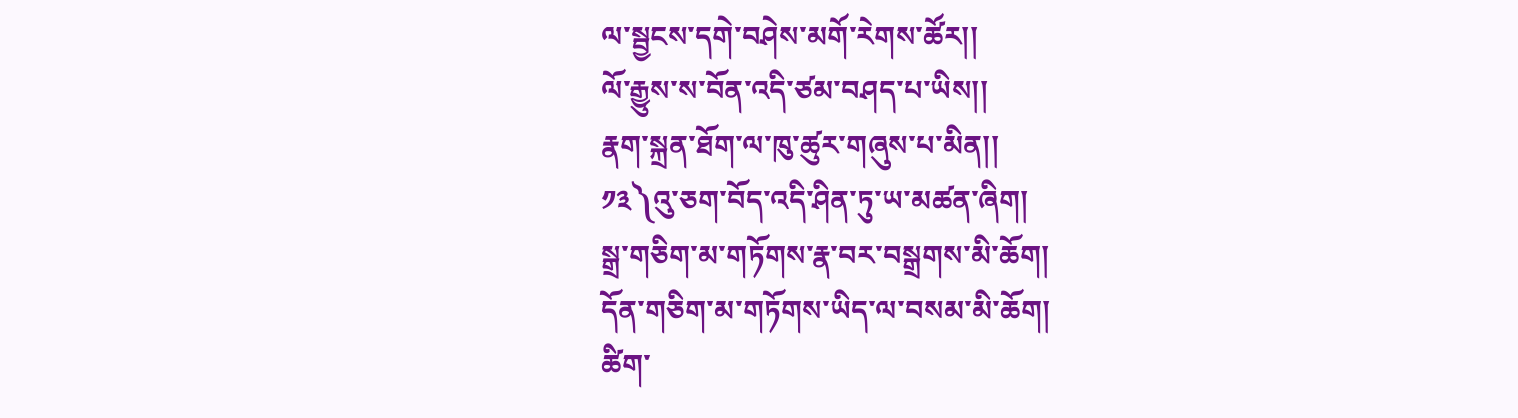ལ་སྦྱངས་དགེ་བཤེས་མགོ་རེགས་ཚོར།།
ལོ་རྒྱུས་ས་བོན་འདི་ཙམ་བཤད་པ་ཡིས།།
རྣག་སྐྲན་ཐོག་ལ་ཁུ་ཚུར་གཞུས་པ་མིན།།
༡༣༽འུ་ཅག་བོད་འདི་ཤིན་ཏུ་ཡ་མཚན་ཞིག།
སྒྲ་གཅིག་མ་གཏོགས་རྣ་བར་བསྒྲགས་མི་ཆོག།
དོན་གཅིག་མ་གཏོགས་ཡིད་ལ་བསམ་མི་ཆོག།
ཚིག་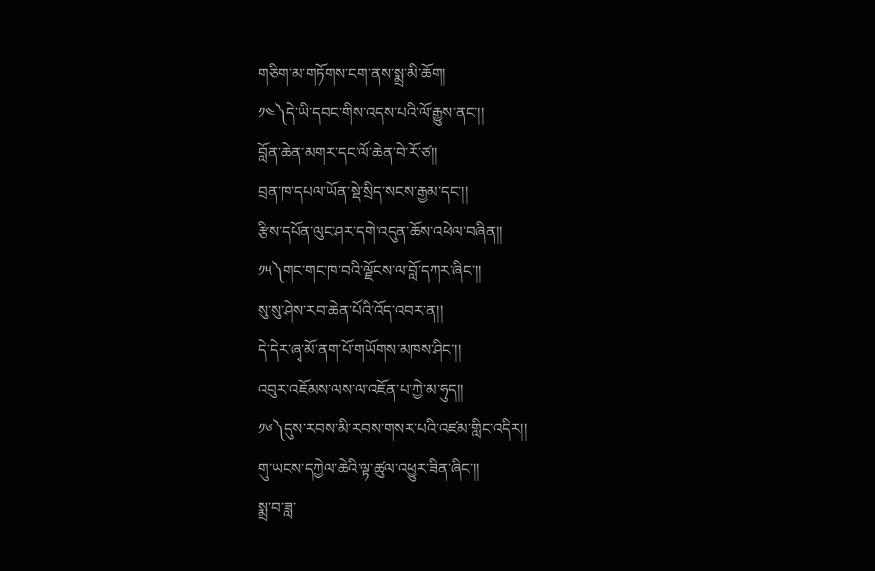གཅིག་མ་གཏོགས་ངག་ནས་སྨྲ་མི་ཆོག།
༡༤༽དེ་ཡི་དབང་གིས་འདས་པའི་ལོ་རྒྱུས་ནང་།།
བློན་ཆེན་མགར་དང་ལོ་ཆེན་བེ་རོ་ཙ།།
བྲན་ཁ་དཔལ་ཡོན་སྡེ་སྲིད་སངས་རྒྱམ་དང་།།
རྩིས་དཔོན་ལུང་ཤར་དགེ་འདུན་ཆོས་འཕེལ་བཞིན།།
༡༥༽གང་གང་ཁ་བའི་ལྗོངས་ལ་བློ་དཀར་ཞིང་།།
སུ་སུ་ཤེས་རབ་ཆེན་པོའི་འོད་འབར་ན།།
དེ་དེར་ཞྭ་མོ་ནག་པོ་གཡོགས་མཁས་ཤིང་།།
འབུར་འཇོམས་ལས་ལ་འཇོན་པ་ཀྱེ་མ་ཧུད།།
༡༦༽དུས་རབས་མི་རབས་གསར་པའི་འཛམ་གླིང་འདིར།།
གུ་ཡངས་དཀྱེལ་ཆེའི་ལྟ་ཚུལ་འཕྱུར་ཟིན་ཞིང་།།
སྨྲ་བ་ཟླ་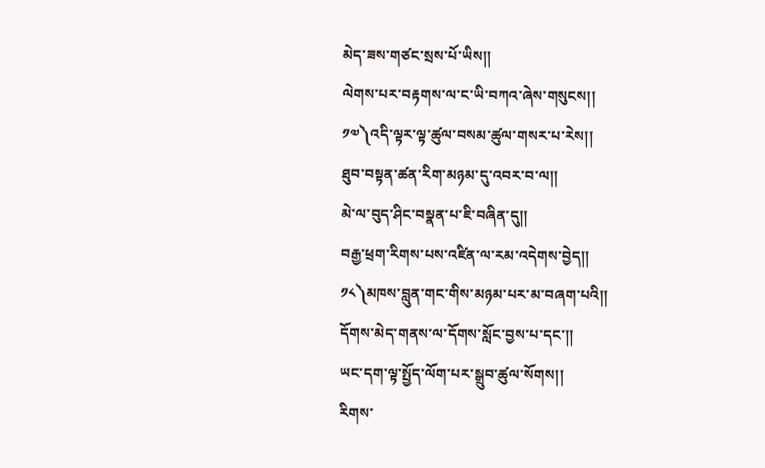མེད་ཟས་གཙང་སྲས་པོ་ཡིས།།
ལེགས་པར་བརྟགས་ལ་ང་ཡི་བཀའ་ཞེས་གསུངས།།
༡༧༽འདི་ལྟར་ལྟ་ཚུལ་བསམ་ཚུལ་གསར་པ་རེས།།
ཐུབ་བསྟན་ཚན་རིག་མཉམ་དུ་འབར་བ་ལ།།
མེ་ལ་བུད་ཤིང་བསྣན་པ་ཇི་བཞིན་དུ།།
བརྒྱ་ཕྲག་རིགས་པས་འཛིན་ལ་རམ་འདེགས་བྱེད།།
༡༨༽མཁས་བླུན་གང་གིས་མཉམ་པར་མ་བཞག་པའི།།
དོགས་མེད་གནས་ལ་དོགས་སློང་བྱས་པ་དང་།།
ཡང་དག་ལྟ་སྤྱོད་ལོག་པར་སྒྲུབ་ཚུལ་སོགས།།
རིགས་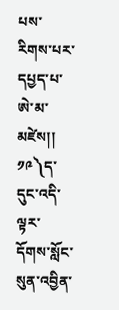པས་རིགས་པར་དཔྱད་པ་ཨེ་མ་མཛེས།།
༡༩༽ད་དུང་འདི་ལྟར་དོགས་སློང་སུན་འབྱིན་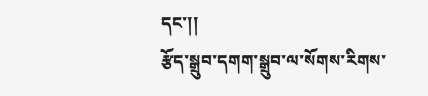དང་།།
རྩོད་སྒྲུབ་དགག་སྒྲུབ་ལ་སོགས་རིགས་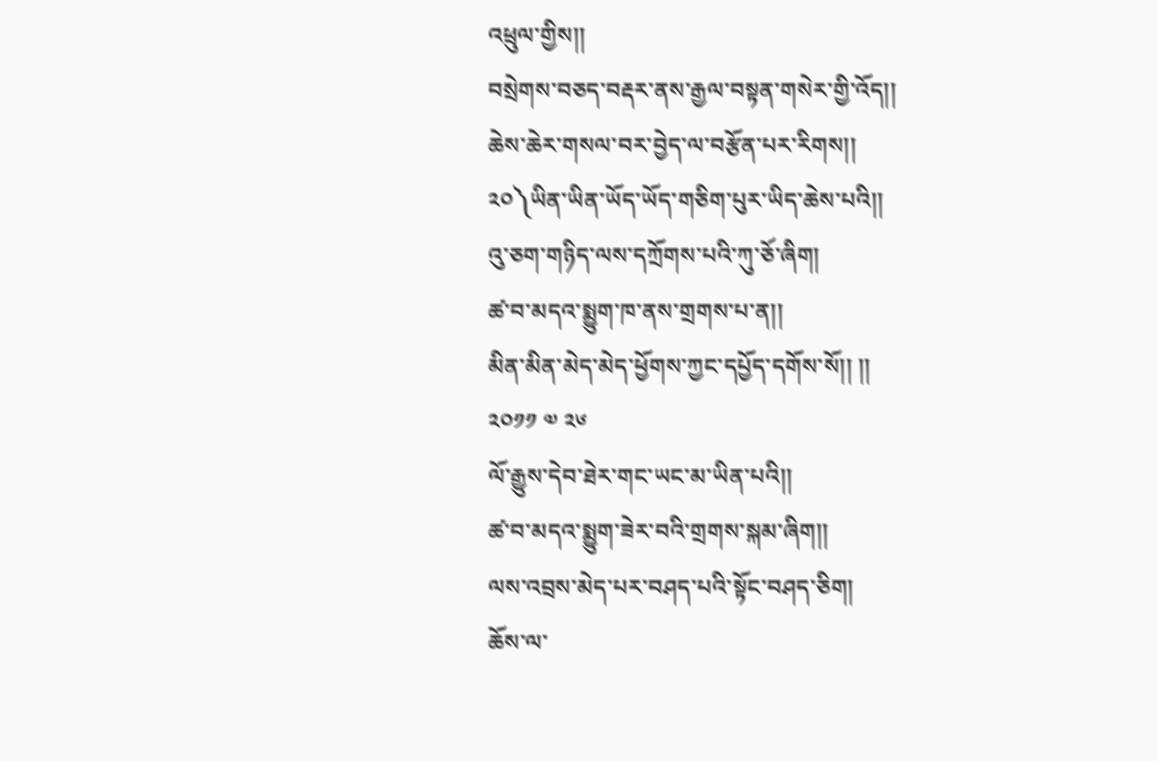འཕྲུལ་གྱིས།།
བསྲེགས་བཅད་བརྡར་ནས་རྒྱལ་བསྟན་གསེར་གྱི་འོད།།
ཆེས་ཆེར་གསལ་བར་བྱེད་ལ་བརྩོན་པར་རིགས།།
༢༠༽ཡིན་ཡིན་ཡོད་ཡོད་གཅིག་པུར་ཡིད་ཆེས་པའི།།
འུ་ཅག་གཉིད་ལས་དཀྲོགས་པའི་ཀུ་ཅོ་ཞིག།
ཚ་བ་མདའ་སྨྱུག་ཁ་ནས་གྲགས་པ་ན།།
མིན་མིན་མེད་མེད་ཕྱོགས་ཀྱང་དཔྱོད་དགོས་སོ།། །།
༢༠༡༡ ༧ ༢༦
ལོ་རྒྱུས་དེབ་ཐེར་གང་ཡང་མ་ཡིན་པའི།།
ཚ་བ་མདའ་སྨྱུག་ཟེར་བའི་གྲགས་སྐམ་ཞིག།།
ལས་འབྲས་མེད་པར་བཤད་པའི་སྟོང་བཤད་ཅིག།
ཆོས་ལ་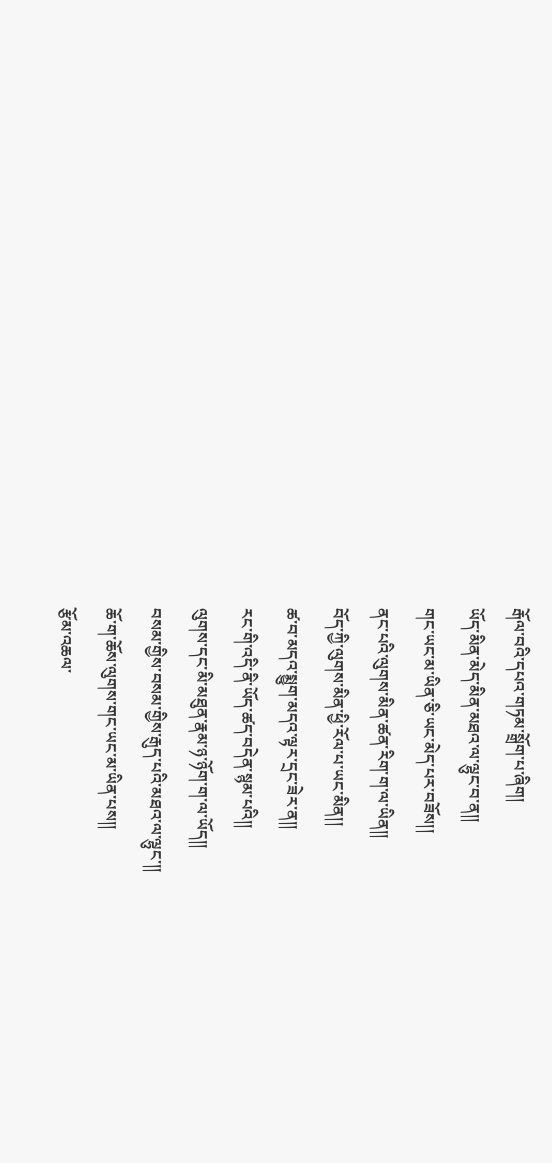རྒོལ་བའི་དཔའ་གཏམ་སྒྲོག་པ་ཞིག།
ཡོད་མིན་མེད་མིན་མཐའ་ལ་ལྷུང་བ་ན།།
གང་ཡང་མ་ཡིན་ཅི་ཡང་མེད་པར་བཟོས།།
ནང་པའི་ལུགས་མིན་ཚན་རིག་ག་ལ་ཡིན།།
བོད་ཀྱི་ལུགས་མིན་ཕྱི་རོལ་པ་ཡང་མིན།།
ཚ་བ་མདའ་སྨྱུག་མདའ་ལྟར་དྲང་ཟེར་ན།།
རང་གི་འདི་ནི་ཡོད་ཚད་བདེན་སྙམ་པའི།།
ལུགས་དང་མི་མཐུན་རྣམ་ཉ་ཉོག་ག་ལ་ཡོད།།
བསམ་གྱིས་བསམ་གྱིས་རྒུད་པའི་མཐའ་ལ་ལྷུང་།།
ཆོ་ག་ཆོས་ལུགས་གང་ཡང་མ་ཡིན་པས།།
རྩོམ་འཆལ་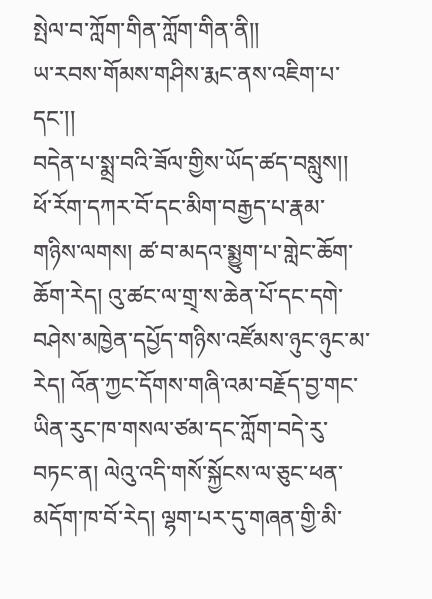སྤེལ་བ་ཀློག་གིན་ཀློག་གིན་ནི།།
ཡ་རབས་གོམས་གཤིས་རྨང་ནས་འཇིག་པ་དང་།།
བདེན་པ་སྨྲ་བའི་ཟོལ་གྱིས་ཡོད་ཚད་བསླུས།།
ཕོ་རོག་དཀར་བོ་དང་མིག་བརྒྱད་པ་རྣམ་གཉིས་ལགས། ཚ་བ་མདའ་སྨྱུག་པ་གླེང་ཆོག་ཆོག་རེད། འུ་ཚང་ལ་གྲ྄་ས་ཆེན་པོ་དང་དགེ་བཤེས་མཁྱེན་དཔྱོད་གཉིས་འཛོམས་ཉུང་ཉུང་མ་རེད། འོན་ཀྱང་དོགས་གཞི་འམ་བརྗོད་བྱ་གང་ཡིན་རུང་ཁ་གསལ་ཙམ་དང་ཀློག་བདེ་རུ་བཏང་ན། ལེའུ་འདི་གསོ་སྐྱོངས་ལ་ཅུང་ཕན་མདོག་ཁ་བོ་རེད། ལྷག་པར་དུ་གཞན་གྱི་མི་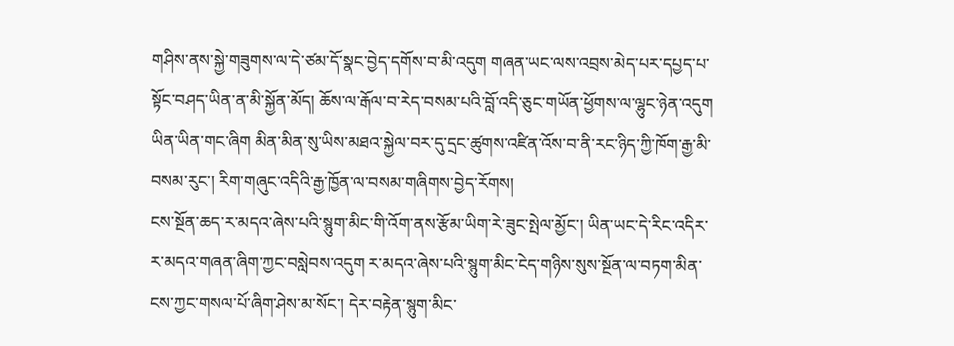གཤིས་ནས་སྐྱེ་གཟུགས་ལ་དེ་ཙམ་དོ་སྣང་བྱེད་དགོས་བ་མི་འདུག གཞན་ཡང་ལས་འབྲས་མེད་པར་དཔྱད་པ་སྟོང་བཤད་ཡིན་ན་མི་སྐྱོན་མོད། ཆོས་ལ་རྒོལ་བ་རེད་བསམ་པའི་བློ་འདི་ཅུང་གཡོན་ཕྱོགས་ལ་ལྷུང་ཉེན་འདུག ཡིན་ཡིན་གང་ཞིག མིན་མིན་སུ་ཡིས་མཐའ་སྐྱེལ་བར་དུ་དྲང་ཚུགས་འཛིན་འོས་བ་ནི་རང་ཉིད་ཀྱི་ཁོག་རྒྱ་མི་བསམ་རུང་། རིག་གཞུང་འདིའི་རྒྱ་ཁྱོན་ལ་བསམ་གཞིགས་བྱེད་རོགས།
ངས་སྔོན་ཆད་ར་མདའ་ཞེས་པའི་སྙུག་མིང་གི་འོག་ནས་རྩོམ་ཡིག་རེ་ཟུང་སྤེལ་མྱོང་། ཡིན་ཡང་དེ་རིང་འདིར་ར་མདའ་གཞན་ཞིག་ཀྱང་བསླེབས་འདུག ར་མདའ་ཞེས་པའི་སྙུག་མིང་ངེད་གཉིས་སུས་སྔོན་ལ་བཏག་མིན་ངས་ཀྱང་གསལ་པོ་ཞིག་ཤེས་མ་སོང་། དེར་བརྟེན་སྙུག་མིང་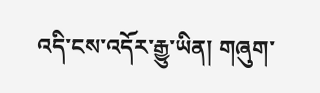འདི་ངས་འདོར་རྒྱུ་ཡིན། གཞུག་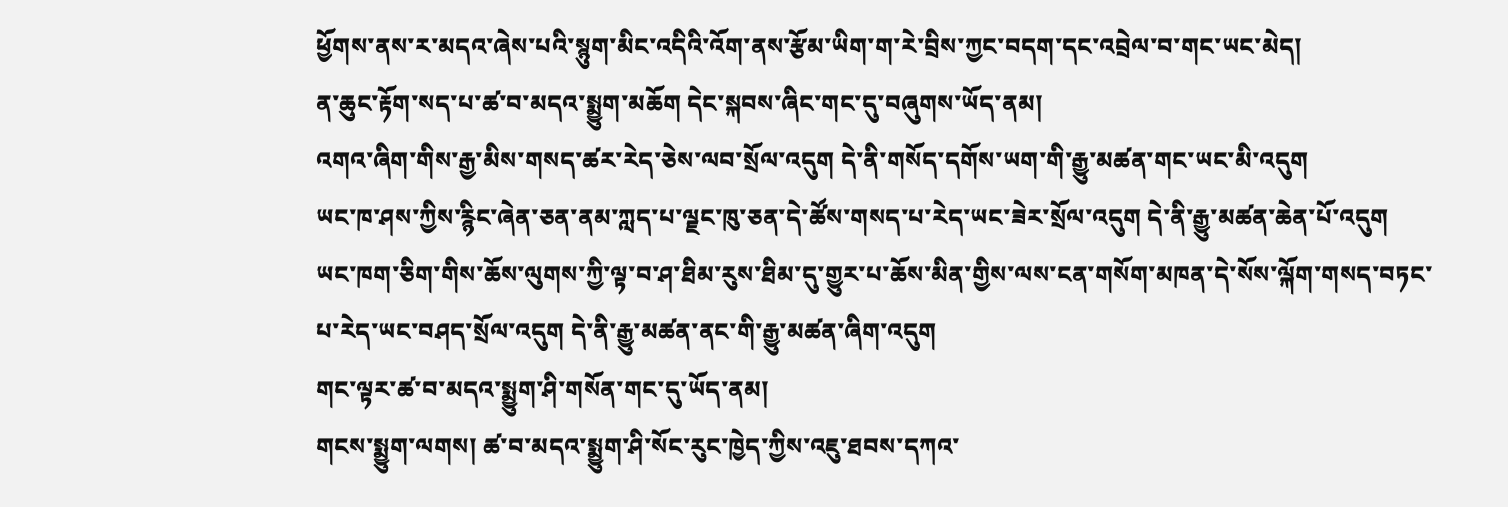ཕྱོགས་ནས་ར་མདའ་ཞེས་པའི་སྙུག་མིང་འདིའི་འོག་ནས་རྩོམ་ཡིག་ག་རེ་བྲིས་ཀྱང་བདག་དང་འབྲེལ་བ་གང་ཡང་མེད།
ན་ཆུང་རྟོག་སད་པ་ཚ་བ་མདའ་སྨྱུག་མཆོག དེང་སྐབས་ཞིང་གང་དུ་བཞུགས་ཡོད་ནམ།
འགའ་ཞིག་གིས་རྒྱ་མིས་གསད་ཚར་རེད་ཅེས་ལབ་སྲོལ་འདུག དེ་ནི་གསོད་དགོས་ཡག་གི་རྒྱུ་མཚན་གང་ཡང་མི་འདུག
ཡང་ཁ་ཤས་ཀྱིས་རྙིང་ཞེན་ཅན་ནམ་ཀླད་པ་ལྗང་ཁུ་ཅན་དེ་ཚོས་གསད་པ་རེད་ཡང་ཟེར་སྲོལ་འདུག དེ་ནི་རྒྱུ་མཚན་ཆེན་པོ་འདུག
ཡང་ཁག་ཅིག་གིས་ཆོས་ལུགས་ཀྱི་ལྟ་བ་ཤ་ཐིམ་རུས་ཐིམ་དུ་གྱུར་པ་ཆོས་མིན་གྱིས་ལས་ངན་གསོག་མཁན་དེ་སོས་ལྐོག་གསད་བཏང་པ་རེད་ཡང་བཤད་སྲོལ་འདུག དེ་ནི་རྒྱུ་མཚན་ནང་གི་རྒྱུ་མཚན་ཞིག་འདུག
གང་ལྟར་ཚ་བ་མདའ་སྨྱུག་ཤི་གསོན་གང་དུ་ཡོད་ནམ།
གངས་སྨྱུག་ལགས། ཚ་བ་མདའ་སྨྱུག་ཤི་སོང་རུང་ཁྱེད་ཀྱིས་འཇུ་ཐབས་དཀའ་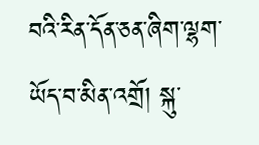བའི་རིན་དོན་ཅན་ཞིག་ལྷག་ཡོད་བ་མིན་འགྲོ། སྐུ་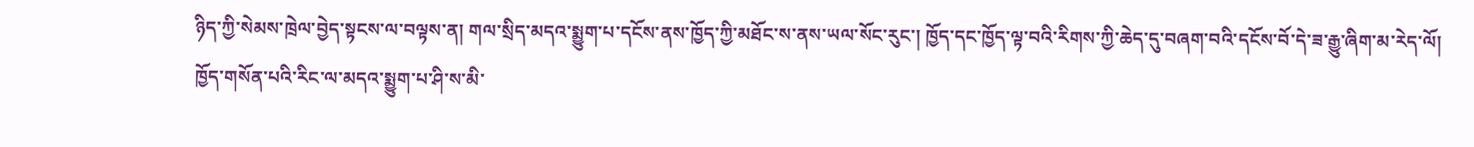ཉིད་ཀྱི་སེམས་ཁྲེལ་བྱེད་སྟངས་ལ་བལྟས་ན། གལ་སྲིད་མདའ་སྨྱུག་པ་དངོས་ནས་ཁྱོད་ཀྱི་མཐོང་ས་ནས་ཡལ་སོང་རུང་། ཁྱོད་དང་ཁྱོད་ལྟ་བའི་རིགས་ཀྱི་ཆེད་དུ་བཞག་བའི་དངོས་བོ་དེ་ཟ་རྒྱུ་ཞིག་མ་རེད་ལོ། ཁྱོད་གསོན་པའི་རིང་ལ་མདའ་སྨྱུག་པ་ཤི་ས་མི་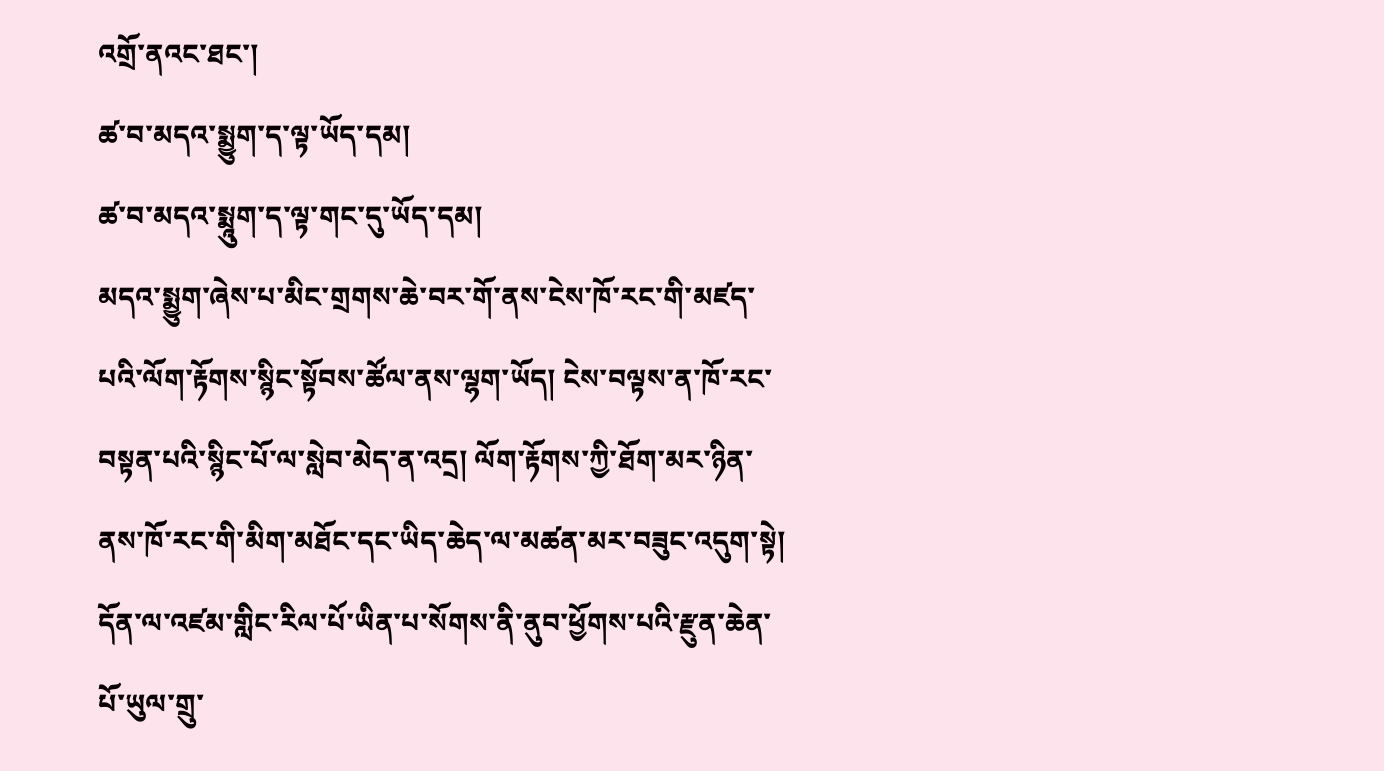འགྲོ་ནའང་ཐང་།
ཚ་བ་མདའ་སྨྱུག་ད་ལྟ་ཡོད་དམ།
ཚ་བ་མདའ་སྨཱུག་ད་ལྟ་གང་དུ་ཡོད་དམ།
མདའ་སྨྱུག་ཞེས་པ་མིང་གྲགས་ཆེ་བར་གོ་ནས་ངེས་ཁོ་རང་གི་མཛད་པའི་ལོག་རྟོགས་སྙིང་སྟོབས་ཚོལ་ནས་ལྷག་ཡོད། ངེས་བལྟས་ན་ཁོ་རང་བསྟན་པའི་སྙིང་པོ་ལ་སླེབ་མེད་ན་འདྲ། ལོག་རྟོགས་ཀྱི་ཐོག་མར་ཉིན་ནས་ཁོ་རང་གི་མིག་མཐོང་དང་ཡིད་ཆེད་ལ་མཚན་མར་བཟུང་འདུག་སྟེ། དོན་ལ་འཛམ་གླིང་རིལ་པོ་ཡིན་པ་སོགས་ནི་ནུབ་ཕྱོགས་པའི་རྫུན་ཆེན་པོ་ཡུལ་གྲུ་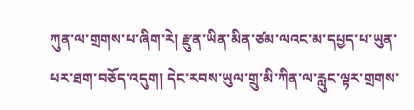ཀུན་ལ་གྲགས་པ་ཞིག་རེ། རྫུན་ཡིན་མིན་ཙམ་ལའང་མ་དཔྱད་པ་ཡུན་པར་ཐག་བཅོད་འདུག། དེང་རབས་ཡུལ་གྲུ་མི་ཀིན་ལ་རླུང་ལྟར་གྲགས་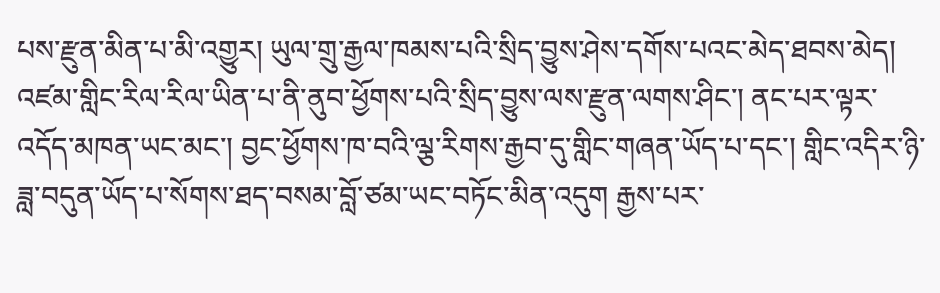པས་རྫུན་མིན་པ་མི་འགྱུར། ཡུལ་གྲུ་རྒྱལ་ཁམས་པའི་སྲིད་བྱུས་ཤེས་དགོས་པའང་མེད་ཐབས་མེད། འཛམ་གླིང་རིལ་རིལ་ཡིན་པ་ནི་ནུབ་ཕྱོགས་པའི་སྲིད་བྱུས་ལས་རྫུན་ལགས་ཤིང་། ནང་པར་ལྟར་འདོད་མཁན་ཡང་མང་། བྱང་ཕྱོགས་ཁ་བའི་ལྕ་རིགས་རྒྱབ་དུ་གླིང་གཞན་ཡོད་པ་དང་། གླིང་འདིར་ཉི་ཟླ་བདུན་ཡོད་པ་སོགས་ཐད་བསམ་བློ་ཙམ་ཡང་བཏོང་མིན་འདུག རྒྱས་པར་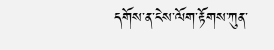དགོས་ན་ངེས་ལོག་རྟོགས་ཀུན་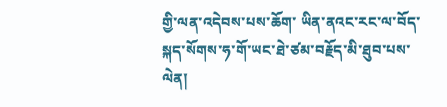གྱི་ལན་འདེབས་པས་ཆོག་ ཡིན་ནའང་རང་ལ་བོད་སྐད་སོགས་ཧ་གོ་ཡང་ཐེ་ཙམ་བརྗོད་མི་ཐུབ་པས་ལེན།